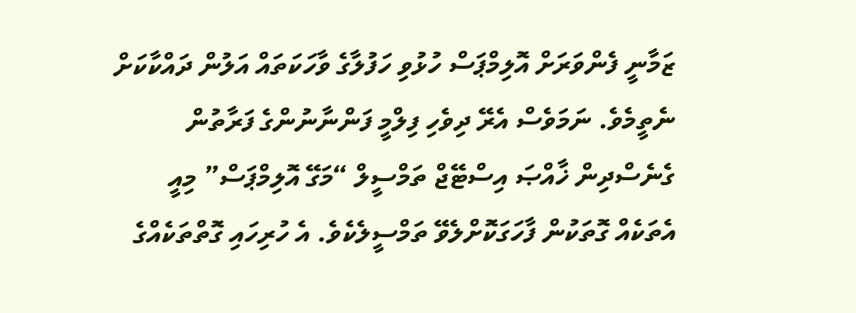ޒަމާނީ ފެންވަރަށް އޮލިމްޕަސް ހުޅުވި ހަފުލާގެ ވާހަކަތައް އަލުން ދައްކާކަށް ނެތީމެވެ. ނަމަވެސް އެރޭ ދިވެހި ފިލްމީ ފަންނާނުންގެ ފަރާތުން ގެނެސްދިން ޚާއްޞަ އިސްޓޭޖް ތަމްސީލް “މަގޭ އޮލިމްޕަސް” މިއީ އެތަކެއް ގޮތަކުން ފާހަގަކޮށްލެވޭ ތަމްސީލެކެވެ. އެ ހުރިހައި ގޮތްތަކެއްގެ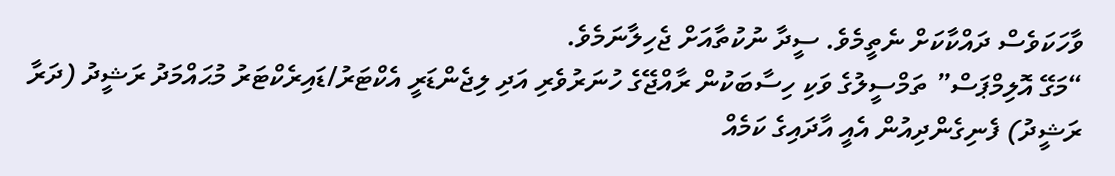ވާހަކަވެސް ދައްކާކަށް ނެތީމެވެ. ސީދާ ނުކުތާއަށް ޖެހިލާނަމެވެ.
“މަގޭ އޮލިމްޕަސް” ތަމްސީލުގެ ވަކި ހިސާބަކުން ރާއްޖޭގެ ހުނަރުވެރި އަދި ލިޖެންޑަރީ އެކްޓަރު/ޑައިރެކްޓަރު މުޙައްމަދު ރަޝީދު (ދަރާ ރަޝީދު) ފެނިގެންދިއުން އެއީ އާދައިގެ ކަމެއް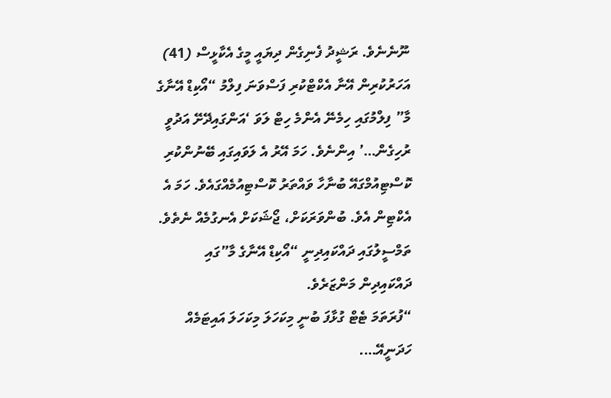ނޫނެނެވެ. ރަޝީދު ފެނިގެން ދިޔައީ މީގެ އެކާޅީސް (41) އަހަރުކުރިން އޭނާ އެކްޓްކުރި ފަސްވަނަ ފިލްމު “އޯކިޑް އޭނާގެ މާ” ފިލްމުގައި ހިމެނޭ އެންމެ ހިޓް ލަވަ ‘އަންގައިދޭށޭ އަދުވީ ރުހިގެން…’ އިންނެވެ. ހަމަ އޭރު އެ ލަވައިގައި ބޭނުންކުރި ކޮސްޓިއުމްގައޭ ބުނާހާ ވައްތަރު ކޮސްޓިއުމެއްގައެވެ. ހަމަ އެ އެކްޓިން އެވެ. ބުންވަރަކަށް، ޖޯޝަކަށް އެނގުމެއް ނެތެވެ. ތަމްސީލުގައި ދައްކައިދިނީ “އޯކިޑް އޭނާގެ މާ”ގައި ދައްކައިދިން މަންޒަރެވެ.
“ފުރަތަމަ ޓެޓް ގުޅާފަ ބުނީ މިކަހަލަ މިކަހަލަ އައިޓަމެއް ހަދަނީއޭ….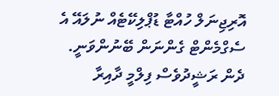އޮރިޖިނަލް ހުއްޓާ ޑުޕްލިކޭޓެއް ނުލައޭ އެ ސެގްމެންޓް ގެންނަން ބޭނުންވަނީ. ދެން ރަޝީދުވެސް ފިލްމީ ދާއިރާ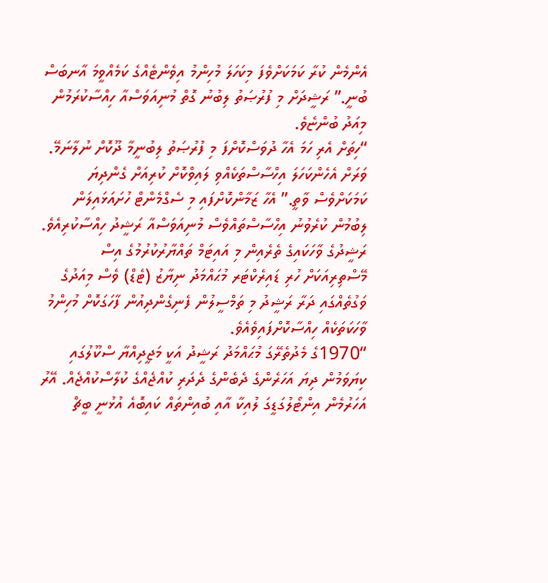އެންމެން ކުރާ ކަމަކަށްވެފަ މިކަހަލަ މުހިންމު އިވެންޓެއްގެ ކަމެއްވީމަ އާނބަސް ބުނީ.” ރަޝީދަށް މި ފުރުޞަތު ލިބުނު ގޮތް މުނިއަވަސްއާ ހިއްސާކުރަމުން މިއަދު ބުންޏެވެ.
“ހިތަށް އެރި ހަމަ އެހާ ދުވަސްކޮށްފަ މި ފުރުޞަތު ލިބުނީމާ ދޫކޮށް ނުލާނަމޭ. ވަރަށް އެހެންކަހަލަ އިހްސާސްތަކެއްވި ލައިވްކޮށް ކުރިއަށް ގެންދިޔަ ކަމަކަށްވެސް ވާތީ.” އެހާ ޒަމާންކޮށްފައި މި ސެގްމެންޓް ހުށައަޅައިލަން ލިބުމުން ކުރެވުނު އިހްސާސްތައްވެސް މުނިއަވަސްއާ ރަޝީދު ހިއްސާކުރިއެވެ.
ރަޝީދުގެ ވާހަކައިގެ ތެރެއިން މި އައިޓަމް ތައްޔާރުކުރުމުގެ އިސް މޭސްތިރިއަކަށް ހުރި ޑައިރެކްޓަރ މުޙައްމަދު ނިޔާޒު (ޓެޑް) ވެސް މިއަދުގެ ވަގުތެއްގައި ދަރާ ރަޝީދު މި ތަމްސީލުން ފެނިގެންދިއުން ފާހަގަކޮށް މުހިންމު ވާހަކަތަކެއް ހިއްސާކޮށްފައިވެއެވެ.
“1970ގެ މެދުތެރޭގަ މުޙައްމަދު ރަޝީދު އަކީ މަޖީދިއްޔާ ސްކޫލުގައި ކިޔަވަމުން ދިޔަ އަހަރެންގެ ދެބެންގެ ދެދަރި ކުއްޖެއްގެ ކުލާސްކުއްޖެއް. އޭރު އަހަރުމެން އިންޓޯލުގަޑީގަ ލުއިކާ އާއި ބުއިންތައް ކައިބޮއެ އުޅުނީ ބީޗް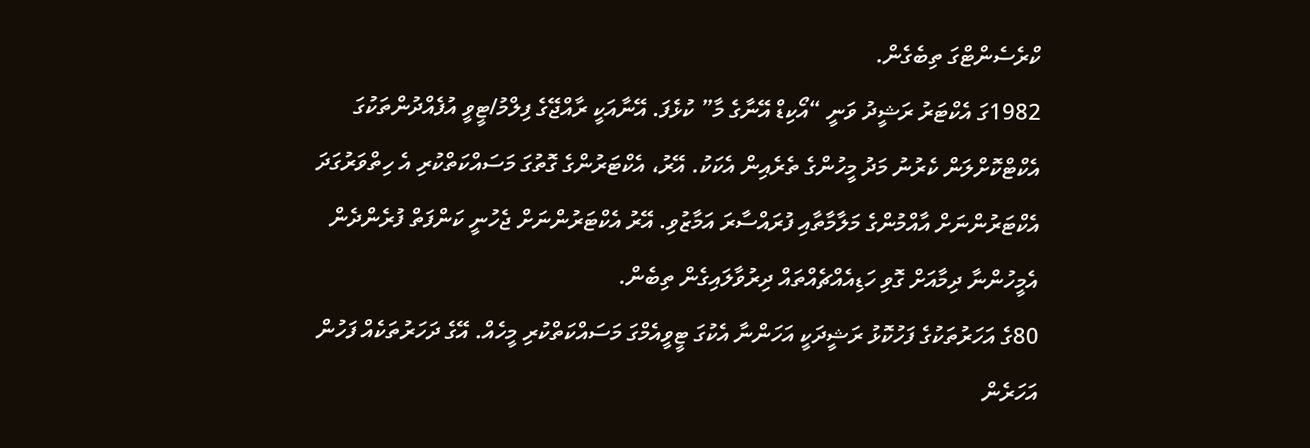ކްރެސެންޓްގަ ތިބެގެން.
1982ގަ އެކްޓަރު ރަޝީދު ވަނީ “އޯކިޑް އޭނާގެ މާ” ކުޅެފަ. އޭނާއަކީ ރާއްޖޭގެ ފިލްމު/ޓީވީ އުފެއްދުންތަކުގަ އެކްޓްކޮށްލަން ކެރުނު މަދު މީހުންގެ ތެރެއިން އެކަކު. އޭރު، އެކްޓަރުންގެ ގޮތުގަ މަސައްކަތްކުރި އެ ހިތްވަރުގަދަ އެކްޓަރުންނަށް އާއްމުންގެ މަލާމާތާއި ފުރައްސާރަ އަމާޒުވި. އޭރު އެކްޓަރުންނަށް ޖެހުނީ ކަންފަތް ފުރެންދެން އެމީހުންނާ ދިމާއަށް ގޮވި ހަޑިއެއްޗެއްތައް ދިރުވާލައިގެން ތިބެން.
80ގެ އަހަރުތަކުގެ ފަހުކޮޅު ރަޝީދަކީ އަހަންނާ އެކުގަ ޓީވީއެމްގަ މަސައްކަތްކުރި މީހެއް. އޭގެ ދަހަރުތަކެއް ފަހުން އަހަރެން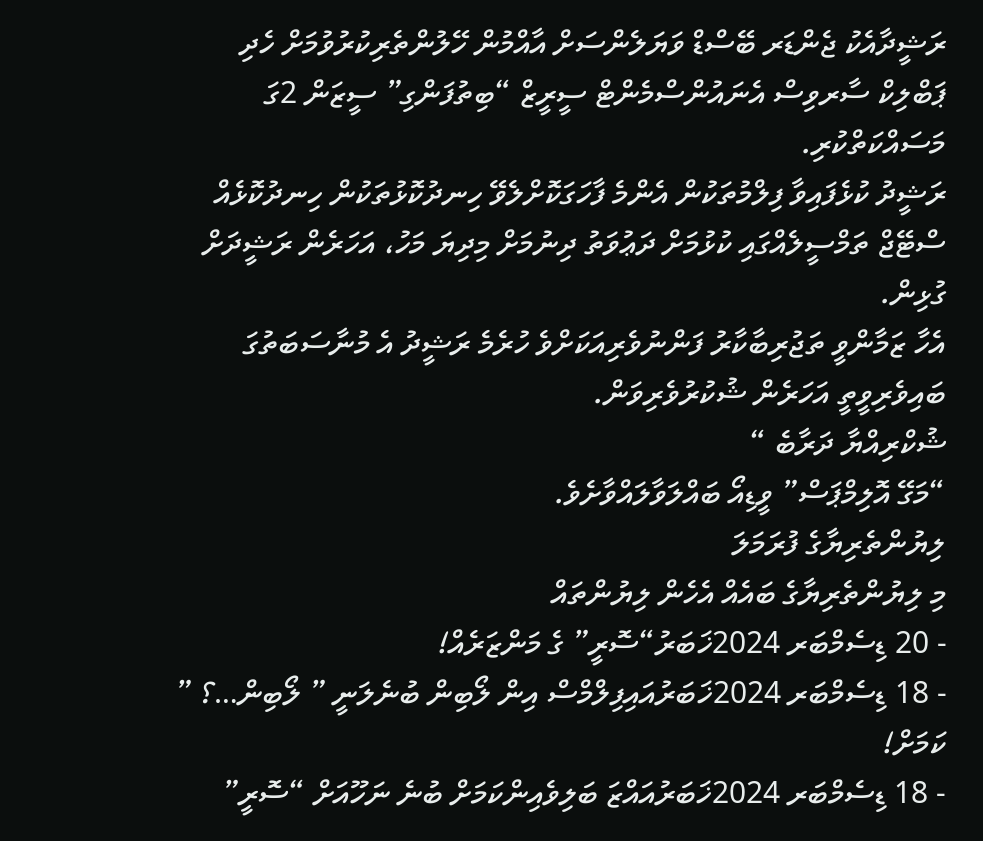ރަޝީދާއެކު ޖެންޑަރ ބޭސްޑް ވަޔަލެންސަށް އާއްމުން ހޭލުންތެރިކުރުވުމަށް ހެދި ޕަބްލިކް ސާރވިސް އެނައުންސްމެންޓް ސީރީޒް “ބިތުފަންގި” ސީޒަން 2ގަ މަސައްކަތްކުރި.
ރަޝީދު ކުޅެފައިވާ ފިލްމުތަކުން އެންމެ ފާހަގަކޮށްލެވޭ ހިނދުކޮޅުތަކުން ހިނދުކޮޅެއް ސްޓޭޖް ތަމްސީލެއްގައި ކުޅުމަށް ދަޢުވަތު ދިނުމަށް މިދިޔަ މަހު، އަހަރެން ރަޝީދަށް ގުޅިން.
އެހާ ޒަމާންވީ ތަޖުރިބާކާރު ފަންނުވެރިއަކަށްވެ ހުރެމެ ރަޝީދު އެ މުނާސަބަތުގަ ބައިވެރިވީތީ އަހަރެން ޝުކުރުވެރިވަން.
ޝުކްރިއްޔާ ދަރާބެ “
“މަގޭ އޮލިމްޕަސް” ވީޑިއޯ ބައްލަވާލައްވާށެވެ.
ލިޔުންތެރިޔާގެ ފުރަމަލަ
މި ލިޔުންތެރިޔާގެ ބައެއް އެހެން ލިޔުންތައް
- 20 ޑިސެމްބަރ 2024ޚަބަރު“ސޮރީ” ގެ މަންޒަރެއް!
- 18 ޑިސެމްބަރ 2024ޚަބަރުއައިފިލްމްސް އިން ލޯބިން ބުނެލަނީ ” ލޯބިން…؟ ” ކަމަށް!
- 18 ޑިސެމްބަރ 2024ޚަބަރުއައްޒަ ބަލިވެއިންކަމަށް ބުނެ ނަހޫއަށް “ސޮރީ”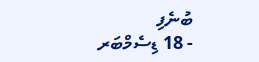ބުނެފި
- 18 ޑިސެމްބަރ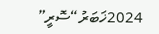2024ޚަބަރު“ސޮރީ”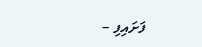ފަށައިފި –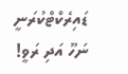ޑައިރެކްޓްކުރަނީ ނަހޫ އަދި ރަވީ!